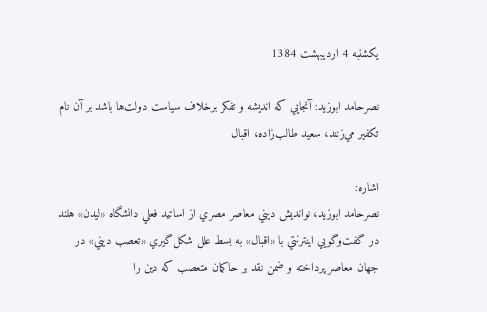يكشنبه 4 ارديبهشت 1384

نصرحامد ابوزيد: آنجايي كه انديشه و تفكر برخلاف سياست دولت‌ها باشد بر آن نام تكفير مي‌زنند، سعيد طالب‌زاده، اقبال

اشاره:
نصرحامد ابوزيد، نوانديش ديني معاصر مصري از اساتيد فعلي دانشگاه «ليدن» هلند در گفت‌وگويي اينترنتي با «اقبال» به بسط علل شكل‌گيري «تعصب ديني» در جهان معاصر پرداخته و ضمن نقد بر حاكمان متعصب كه دين را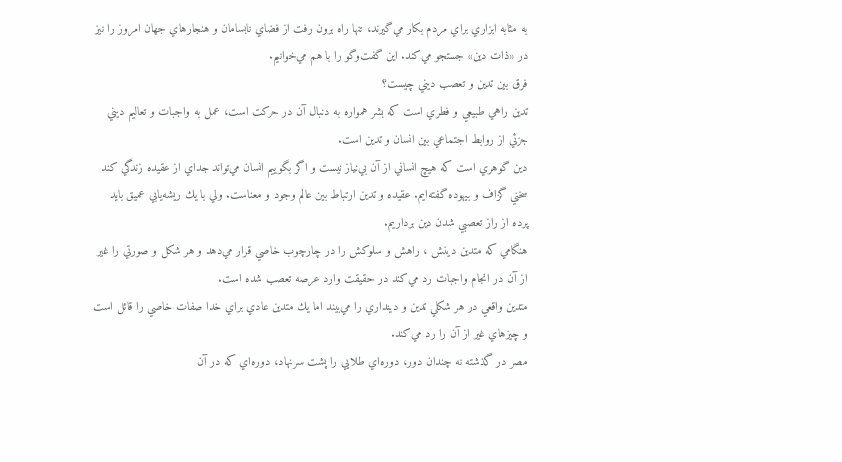به مثابه ابزاري براي مردم بكار مي‌گيرند، تنها راه برون رفت از فضاي نابسامان و هنجارهاي جهان امروز را نيز در «ذات دين» جستجو مي‌كند. اين گفت‌وگو را با هم مي‌خوانيم.
فرق بين تدين و تعصب ديني چيست؟
تدين راهي طبيعي و فطري است كه بشر همواره به دنبال آن در حركت است، عمل به واجبات و تعاليم ديني جزئي از روابط اجتماعي بين انسان و تدين است.
دين گوهري است كه هيچ انساني از آن بي‌نياز نيست و اگر بگوييم انسان مي‌تواند جداي از عقيده زندگي كند سخني گزاف و بيهوده گفته‌ايم. عقيده و تدين ارتباط بين عالم وجود و معناست. ولي با يك ريشه‌يابي عميق بايد پرده از راز تعصبي شدن دين برداريم.
هنگامي كه متدين دينش ، راهش و سلوكش را در چارچوب خاصي قرار مي‌دهد و هر شكل و صورتي را غير از آن در انجام واجبات رد مي‌كند در حقيقت وارد عرصه تعصب شده است.
متدين واقعي در هر شكلي تدين و دينداري را مي‌بيند اما يك متدين عادي براي خدا صفات خاصي را قائل است و چيزهاي غير از آن را رد مي‌كند.
مصر در گذشته نه چندان دور، دوره‌اي طلايي را پشت سرنهاد، دوره‌اي كه در آن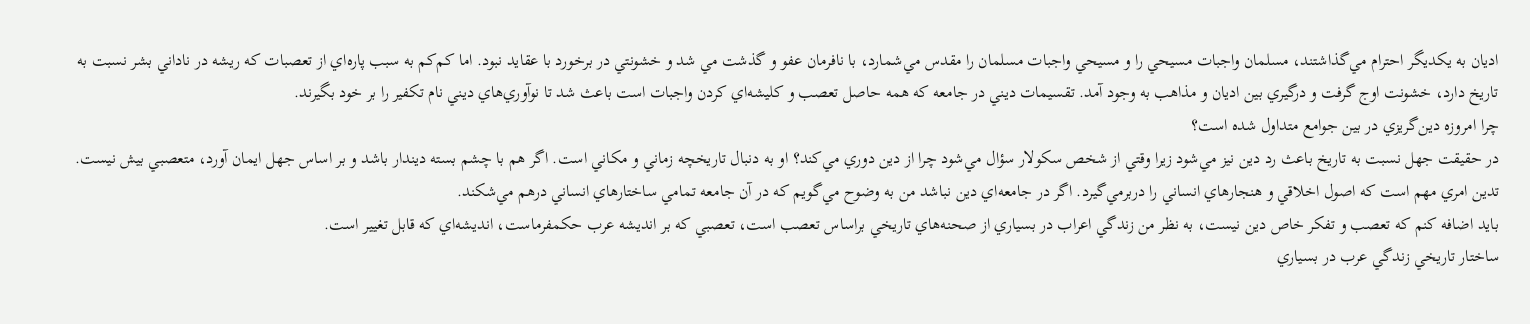اديان به يكديگر احترام مي‌گذاشتند، مسلمان واجبات مسيحي را و مسيحي واجبات مسلمان را مقدس مي‌شمارد، با نافرمان عفو و گذشت مي شد و خشونتي در برخورد با عقايد نبود. اما كم‌كم به سبب پاره‌اي از تعصبات كه ريشه در ناداني بشر نسبت به تاريخ دارد، خشونت اوج گرفت و درگيري بين اديان و مذاهب به وجود آمد. تقسيمات ديني در جامعه كه همه حاصل تعصب و كليشه‌اي كردن واجبات است باعث شد تا نوآوري‌هاي ديني نام تكفير را بر خود بگيرند.
چرا امروزه دين‌گريزي در بين جوامع متداول شده است؟
در حقيقت جهل نسبت به تاريخ باعث رد دين نيز مي‌شود زيرا وقتي از شخص سكولار سؤال مي‌شود چرا از دين دوري مي‌كند؟ او به دنبال تاريخچه زماني و مكاني است. اگر هم با چشم بسته ديندار باشد و بر اساس جهل ايمان آورد، متعصبي بيش نيست.
تدين امري مهم است كه اصول اخلاقي و هنجارهاي انساني را دربرمي‌گيرد. اگر در جامعه‌اي دين نباشد من به وضوح مي‌گويم كه در آن جامعه تمامي ساختارهاي انساني درهم مي‌شكند.
بايد اضافه كنم كه تعصب و تفكر خاص دين نيست، به نظر من زندگي اعراب در بسياري از صحنه‌هاي تاريخي براساس تعصب است، تعصبي كه بر انديشه عرب حكمفرماست، انديشه‌اي كه قابل تغيير است.
ساختار تاريخي زندگي عرب در بسياري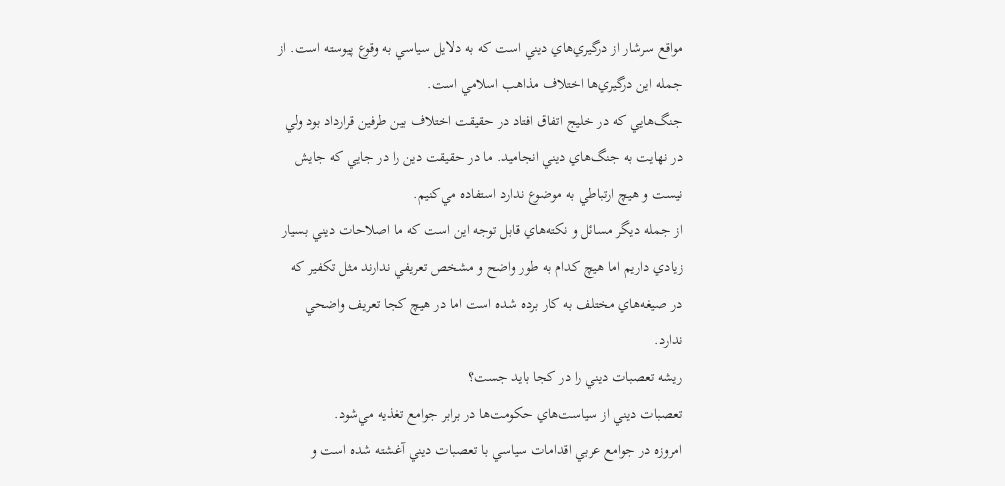مواقع سرشار از درگيري‌هاي ديني است كه به دلايل سياسي به وقوع پيوسته است. از جمله اين درگيري‌ها اختلاف مذاهب اسلامي است.
جنگ‌هايي كه در خليج اتفاق افتاد در حقيقت اختلاف بين طرفين قرارداد بود ولي در نهايت به جنگ‌هاي ديني انجاميد. ما در حقيقت دين را در جايي كه جايش نيست و هيچ ارتباطي به موضوع ندارد استفاده مي‌كنيم.
از جمله ديگر مسائل و نكته‌هاي قابل توجه اين است كه ما اصلاحات ديني بسيار زيادي داريم اما هيچ كدام به طور واضح و مشخص تعريفي ندارند مثل تكفير كه در صيغه‌هاي مختلف به كار برده شده است اما در هيچ كجا تعريف واضحي ندارد.
ريشه تعصبات ديني را در كجا بايد جست؟
تعصبات ديني از سياست‌هاي حكومت‌ها در برابر جوامع تغذيه مي‌شود.
امروزه در جوامع عربي اقدامات سياسي با تعصبات ديني آغشته شده است و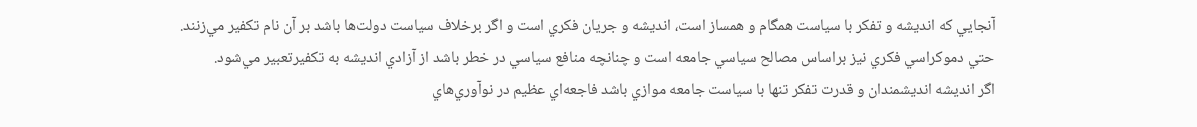آنجايي كه انديشه و تفكر با سياست همگام و همساز است، انديشه و جريان فكري است و اگر برخلاف سياست دولت‌ها باشد بر آن نام تكفير مي‌زنند.
حتي دموكراسي فكري نيز براساس مصالح سياسي جامعه است و چنانچه منافع سياسي در خطر باشد از آزادي انديشه به تكفيرتعبير مي‌شود.
اگر انديشه انديشمندان و قدرت تفكر تنها با سياست جامعه موازي باشد فاجعه‌اي عظيم در نوآوري‌هاي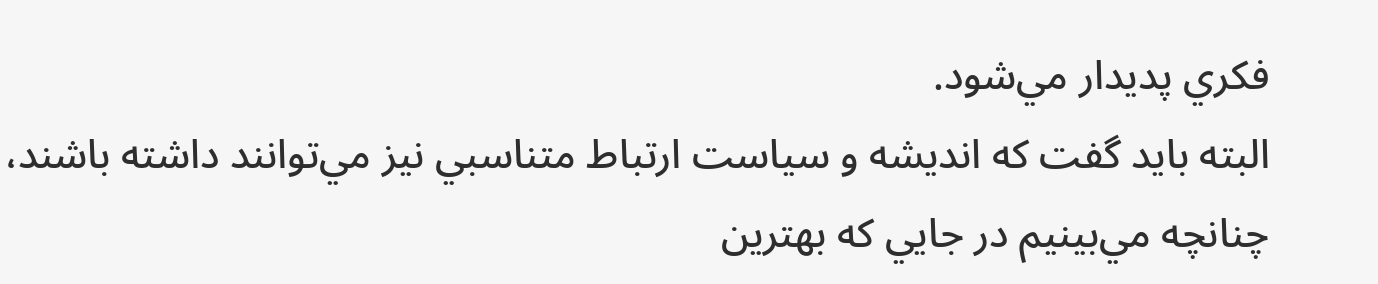فكري پديدار مي‌شود.
البته بايد گفت كه انديشه و سياست ارتباط متناسبي نيز مي‌توانند داشته باشند، چنانچه مي‌بينيم در جايي كه بهترين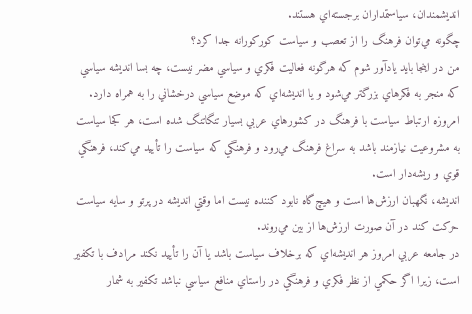انديشمندان، سياستمداران برجسته‌اي هستند.
چگونه مي‌توان فرهنگ را از تعصب و سياست كوركورانه جدا كرد؟
من در اينجا بايد يادآور شوم كه هرگونه فعاليت فكري و سياسي مضر نيست، چه بسا انديشه سياسي كه منجر به فكرهاي بزرگتر مي‌شود و يا انديشه‌اي كه موضع سياسي درخشاني را به همراه دارد.
امروزه ارتباط سياست با فرهنگ در كشورهاي عربي بسيار تنگاتنگ شده است، هر كجا سياست به مشروعيت نيازمند باشد به سراغ فرهنگ مي‌رود و فرهنگي كه سياست را تأييد مي‌كند، فرهنگي قوي و ريشه‌دار است.
انديشه، نگهبان‌ ارزش‌ها است و هيچ‌گاه نابود كننده نيست اما وقتي انديشه در پرتو و سايه سياست حركت كند در آن صورت ارزش‌ها از بين مي‌روند.
در جامعه عربي امروز هر انديشه‌اي كه برخلاف سياست باشد يا آن را تأييد نكند مرادف با تكفير است، زيرا اگر حكمي از نظر فكري و فرهنگي در راستاي منافع سياسي نباشد تكفير به شمار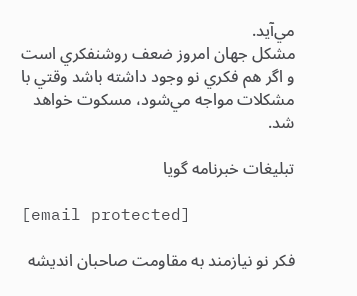مي‌آيد.
مشكل جهان امروز ضعف روشنفكري است و اگر هم فكري نو وجود داشته باشد وقتي با مشكلات مواجه مي‌شود، مسكوت خواهد شد.

تبليغات خبرنامه گويا

[email protected]

فكر نو نيازمند به مقاومت صاحبان انديشه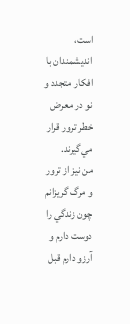است، انديشمندان با افكار متجدد و نو در معرض خطر ترور قرار مي‌گيرند.
من نيز از ترور و مرگ گريزانم چون زندگي را دوست دارم و آرزو دارم قبل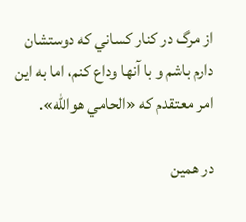از مرگ در كنار كساني كه دوستشان دارم باشم و با آنها وداع كنم، اما به اين امر معتقدم كه «الحامي هوالله».

در همين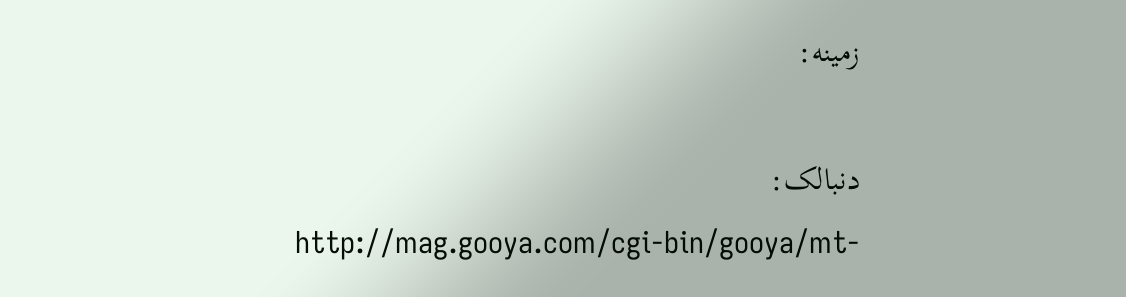زمينه:

دنبالک:
http://mag.gooya.com/cgi-bin/gooya/mt-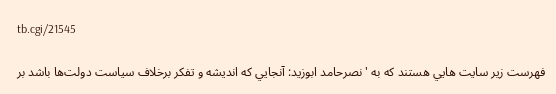tb.cgi/21545

فهرست زير سايت هايي هستند که به 'نصرحامد ابوزيد: آنجايي كه انديشه و تفكر برخلاف سياست دولت‌ها باشد بر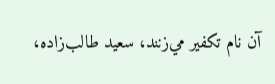آن نام تكفير مي‌زنند، سعيد طالب‌زاده،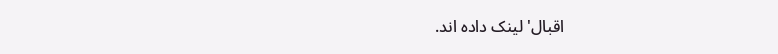اقبال' لينک داده اند.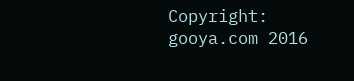Copyright: gooya.com 2016